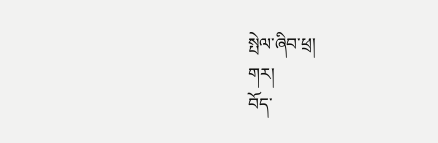སྤེལ་ཞིབ་ཕྲ།
གར།
བོད་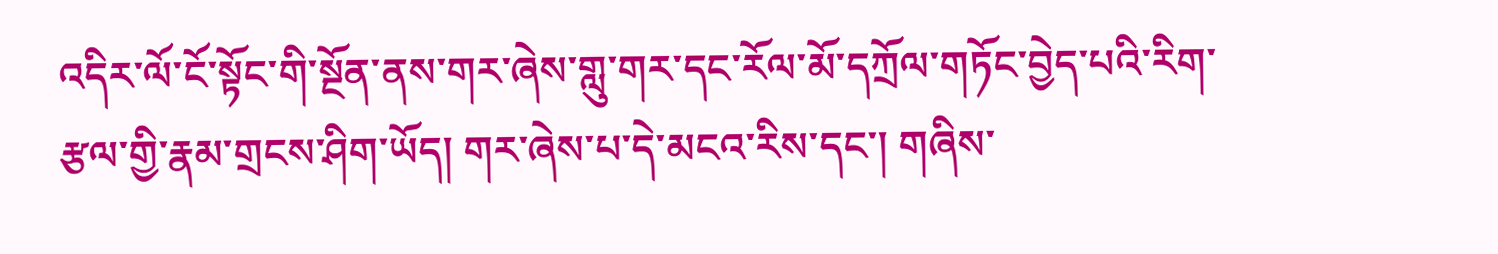འདིར་ལོ་ངོ་སྟོང་གི་སྔོན་ནས་གར་ཞེས་གླུ་གར་དང་རོལ་མོ་དཀྲོལ་གཏོང་བྱེད་པའི་རིག་རྩལ་གྱི་རྣམ་གྲངས་ཤིག་ཡོད། གར་ཞེས་པ་དེ་མངའ་རིས་དང་། གཞིས་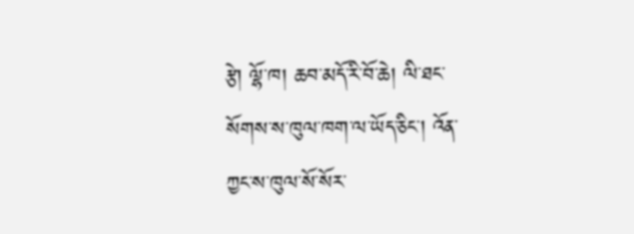རྩེ། ལྷོ་ཁ། ཆབ་མདོ་རི་བོ་ཆེ། ལི་ཐང་སོགས་ས་ཁུལ་ཁག་ལ་ཡོད་ཅིང་། འོན་ཀྱང་ས་ཁུལ་སོ་སོར་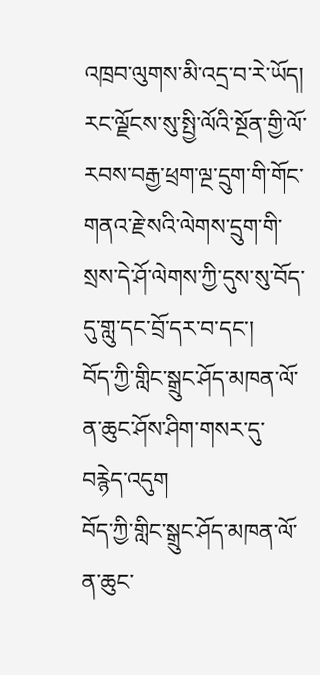འཁྲབ་ལུགས་མི་འདྲ་བ་རེ་ཡོད། རང་ལྗོངས་སུ་སྤྱི་ལོའི་སྔོན་གྱི་ལོ་རབས་བརྒྱ་ཕྲག་ལྔ་དྲུག་གི་གོང་གནའ་རྗེ་སའི་ལེགས་དྲུག་གི་སྲས་དེ་ཤོ་ལེགས་ཀྱི་དུས་སུ་བོད་དུ་གླུ་དང་བྲོ་དར་བ་དང་།
བོད་ཀྱི་གླིང་སྒྲུང་ཤོད་མཁན་ལོ་ན་ཆུང་ཤོས་ཤིག་གསར་དུ་བརྙེད་འདུག
བོད་ཀྱི་གླིང་སྒྲུང་ཤོད་མཁན་ལོ་ན་ཆུང་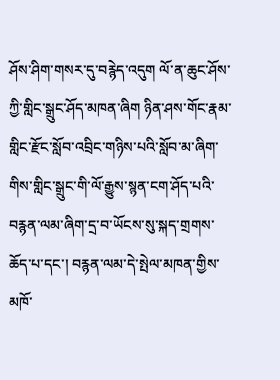ཤོས་ཤིག་གསར་དུ་བརྙེད་འདུག ལོ་ན་ཆུང་ཤོས་ཀྱི་གླིང་སྒྲུང་ཤོད་མཁན་ཞིག ཉིན་ཤས་གོང་རྣམ་གླིང་རྫོང་སློབ་འབྲིང་གཉིས་པའི་སློབ་མ་ཞིག་གིས་གླིང་སྒྲུང་གི་ལོ་རྒྱུས་སྙན་ངག་ཤོད་པའི་བརྙན་ལམ་ཞིག་དྲ་བ་ཡོངས་སུ་སྐད་གྲགས་ཆོད་པ་དང་། བརྙན་ལམ་དེ་སྤེལ་མཁན་གྱིས་མཁོ་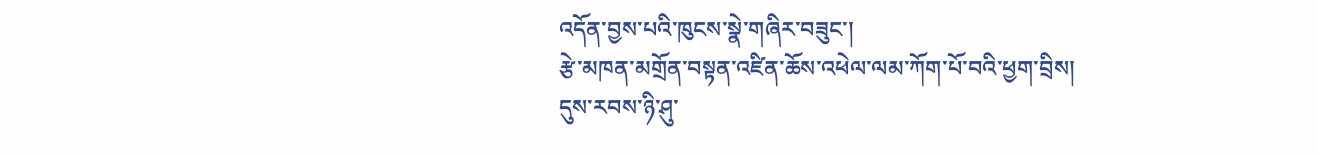འདོན་བྱས་པའི་ཁུངས་སྣེ་གཞིར་བཟུང་།
རྩེ་མཁན་མགྲོན་བསྟན་འཛིན་ཆོས་འཕེལ་ལམ་ཀོག་པོ་བའི་ཕྱག་བྲིས།
དུས་རབས་ཉི་ཤུ་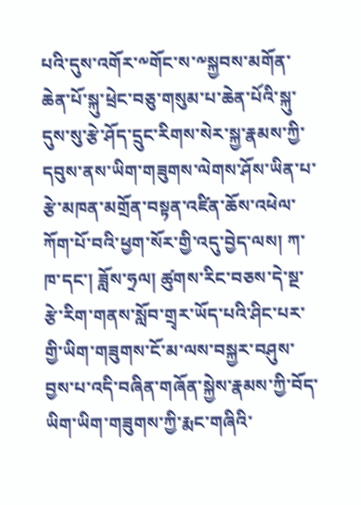པའི་དུས་འགོར་༸གོང་ས་༸སྐྱབས་མགོན་ཆེན་པོ་སྐུ་ཕྲེང་བཅུ་གསུམ་པ་ཆེན་པོའི་སྐུ་དུས་སུ་རྩེ་ཤོད་དྲུང་རིགས་སེར་སྐྱ་རྣམས་ཀྱི་དབུས་ནས་ཡིག་གཟུགས་ལེགས་ཤོས་ཡིན་པ་རྩེ་མཁན་མགྲོན་བསྟན་འཛིན་ཆོས་འཕེལ་ཀོག་པོ་བའི་ཕྱག་སོར་གྱི་འདུ་བྱེད་ལས། ཀ་ཁ་དང་། ཟློས་ཧྲལ། ཚུགས་རིང་བཅས་དེ་སྔ་རྩེ་རིག་གནས་སློབ་གྲྭར་ཡོད་པའི་ཤིང་པར་གྱི་ཡིག་གཟུགས་ངོ་མ་ལས་བསྐྱར་བཤུས་བྱས་པ་འདི་བཞིན་གཞོན་སྐྱེས་རྣམས་ཀྱི་བོད་ཡིག་ཡིག་གཟུགས་ཀྱི་རྨང་གཞིའི་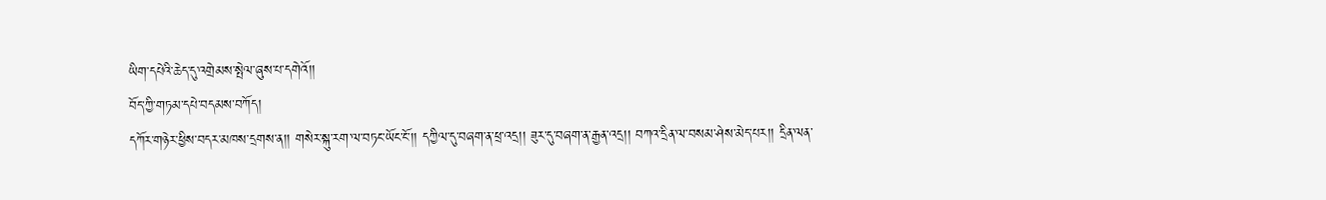ཡིག་དཔེའི་ཆེད་དུ་འགྲེམས་སྤེལ་ཞུས་པ་དགེའོ།།
བོད་ཀྱི་གཏམ་དཔེ་བདམས་བཀོད།
དཀོར་གཉེར་ཕྱིས་བདར་མཁས་དྲགས་ན།། གསེར་སྐུ་རག་ལ་བཏང་ཡོང་ངོ་།། དཀྱིལ་དུ་བཞག་ན་ཕྲ་འདྲ།། ཟུར་དུ་བཞག་ན་རྒྱན་འདྲ།། བཀའ་དྲིན་ལ་བསམ་ཤེས་མེད་པར།། དྲིན་ལན་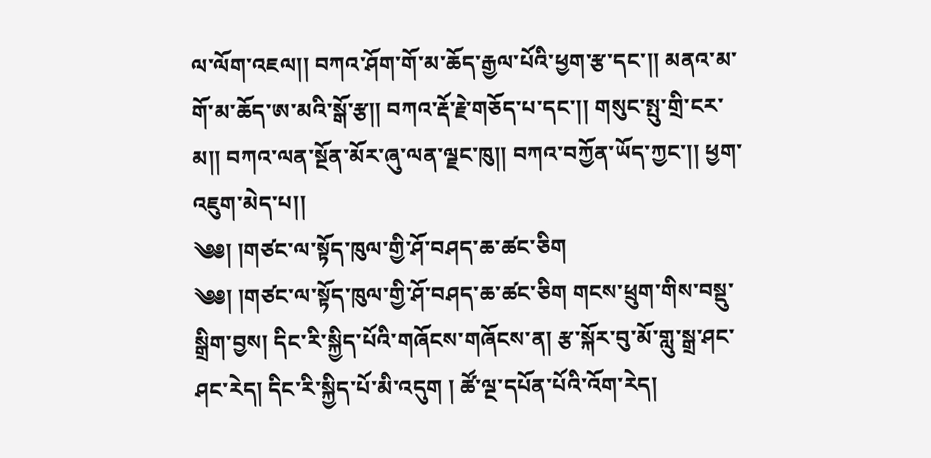ལ་ལོག་འཇལ།། བཀའ་ཤོག་གོ་མ་ཆོད་རྒྱལ་པོའི་ཕྱག་རྩ་དང་།། མནའ་མ་གོ་མ་ཆོད་ཨ་མའི་སྒོ་རྩ།། བཀའ་རྡོ་རྗེ་གཅོད་པ་དང་།། གསུང་སྤུ་གྲི་ངར་མ།། བཀའ་ལན་སྔོན་མོར་ཞུ་ལན་ལྗང་ཁུ།། བཀའ་བཀྱོན་ཡོད་ཀྱང་།། ཕྱག་འཇུག་མེད་པ།།
༄༅། །གཙང་ལ་སྟོད་ཁུལ་གྱི་ཤོ་བཤད་ཆ་ཚང་ཅིག
༄༅། །གཙང་ལ་སྟོད་ཁུལ་གྱི་ཤོ་བཤད་ཆ་ཚང་ཅིག གངས་ཕྲུག་གིས་བསྡུ་སྒྲིག་བྱས། དིང་རི་སྐྱིད་པོའི་གཞོངས་གཞོངས་ན། རྩ་སྐོར་བུ་མོ་གླུ་སྒྲ་ཤང་ཤང་རེད། དིང་རི་སྐྱིད་པོ་མི་འདུག ། ཚོ་ལྔ་དཔོན་པོའི་འོག་རེད།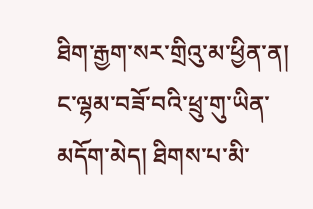ཐིག་རྒྱག་སར་གྲིའུ་མ་ཕྱིན་ན། ང་ལྷམ་བཟོ་བའི་ཕྲུ་གུ་ཡིན་མདོག་མེད། ཐིགས་པ་མི་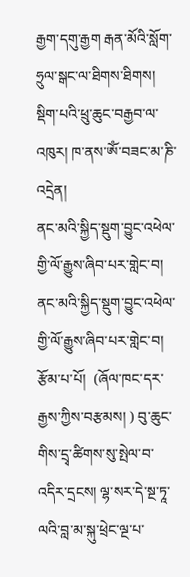རྒྱག་དགུ་རྒྱག རྒན་མོའི་སློག་ཧྲུལ་སྒང་ལ་ཐིགས་ཐིགས། སྡིག་པའི་ཕྲུ་ཆུང་བརྒྱབ་ལ་འཁུར། ཁ་ནས་ཨོཾ་བཟང་མ་ཎི་འདྲེན།
ནང་མའི་སྐྱིད་སྡུག་བྱུང་འཕེལ་གྱི་ལོ་རྒྱུས་ཞིབ་པར་གླེང་བ།
ནང་མའི་སྐྱིད་སྡུག་བྱུང་འཕེལ་གྱི་ལོ་རྒྱུས་ཞིབ་པར་གླེང་བ། རྩོམ་པ་པོ།  (ཞོལ་ཁང་དར་རྒྱས་ཀྱིས་བརྩམས། ) བུ་ཆུང་གིས་དྲྭ་ཚིགས་སུ་སྤེལ་བ་འདིར་དྲངས། ལྷ་སར་དེ་སྔ་ཏཱ་ལའི་བླ་མ་སྐུ་ཕྲེང་ལྔ་པ་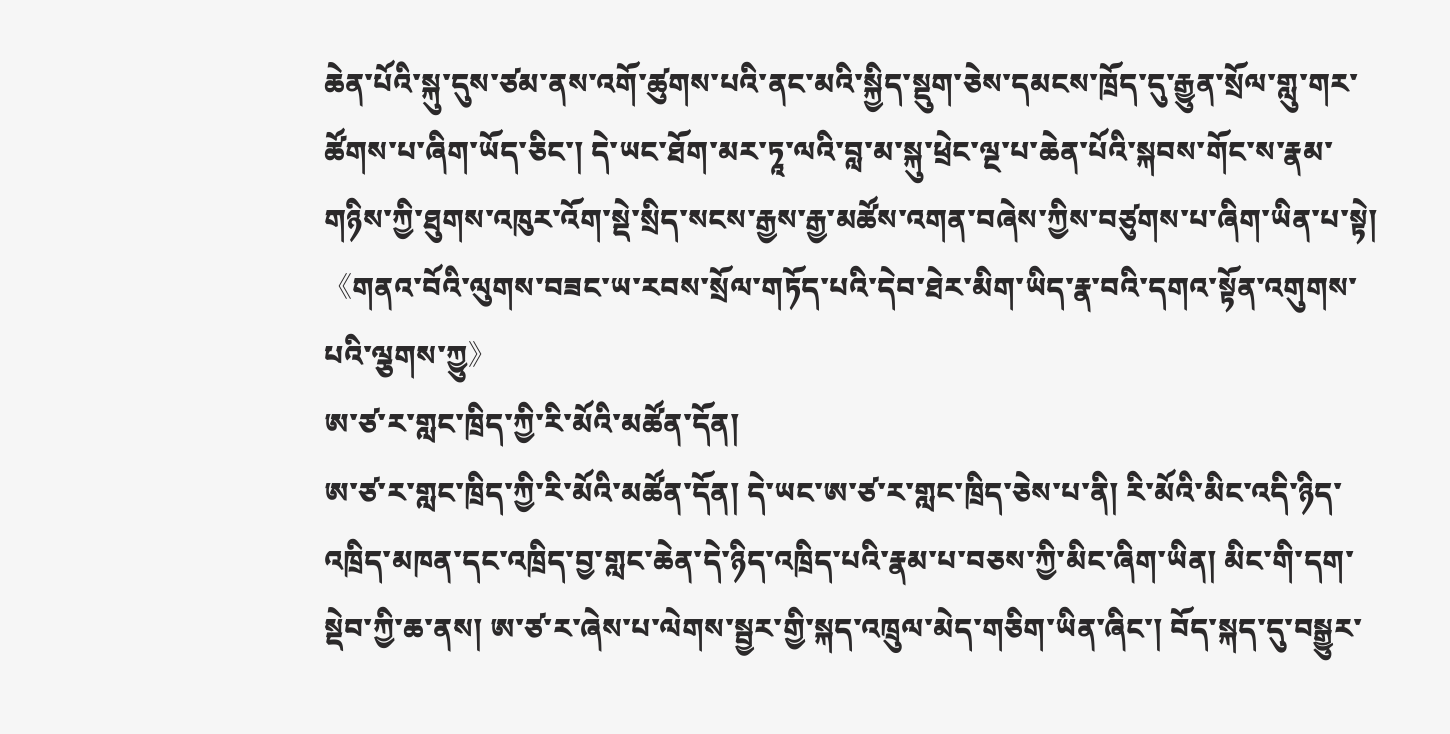ཆེན་པོའི་སྐུ་དུས་ཙམ་ནས་འགོ་ཚུགས་པའི་ནང་མའི་སྐྱིད་སྡུག་ཅེས་དམངས་ཁྲོད་དུ་རྒྱུན་སྲོལ་གླུ་གར་ཚོགས་པ་ཞིག་ཡོད་ཅིང་། དེ་ཡང་ཐོག་མར་ཏཱ་ལའི་བླ་མ་སྐུ་ཕྲེང་ལྔ་པ་ཆེན་པོའི་སྐབས་གོང་ས་རྣམ་གཉིས་ཀྱི་ཐུགས་འཁུར་འོག་སྡེ་སྲིད་སངས་རྒྱས་རྒྱ་མཚོས་འགན་བཞེས་ཀྱིས་བཙུགས་པ་ཞིག་ཡིན་པ་སྟེ།《གནའ་བོའི་ལུགས་བཟང་ཡ་རབས་སྲོལ་གཏོད་པའི་དེབ་ཐེར་མིག་ཡིད་རྣ་བའི་དགའ་སྟོན་འགུགས་པའི་ལྕགས་ཀྱུ》
ཨ་ཙ་ར་གླང་ཁྲིད་ཀྱི་རི་མོའི་མཚོན་དོན།
ཨ་ཙ་ར་གླང་ཁྲིད་ཀྱི་རི་མོའི་མཚོན་དོན། དེ་ཡང་ཨ་ཙ་ར་གླང་ཁྲིད་ཅེས་པ་ནི། རི་མོའི་མིང་འདི་ཉིད་འཁྲིད་མཁན་དང་འཁྲིད་བྱ་གླང་ཆེན་དེ་ཉིད་འཁྲིད་པའི་རྣམ་པ་བཅས་ཀྱི་མིང་ཞིག་ཡིན། མིང་གི་དག་སྡེབ་ཀྱི་ཆ་ནས། ཨ་ཙ་ར་ཞེས་པ་ལེགས་སྦྱར་གྱི་སྐད་འཁྲུལ་མེད་གཅིག་ཡིན་ཞིང་། བོད་སྐད་དུ་བསྒྱུར་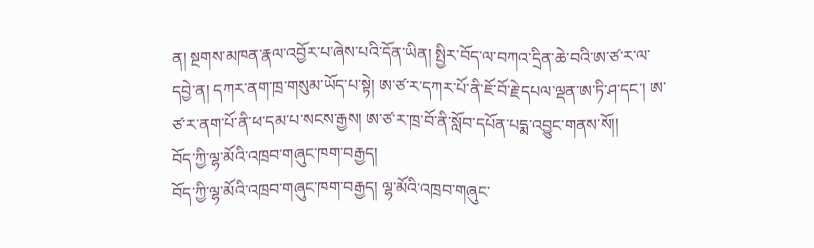ན། སྔགས་མཁན་རྣལ་འབྱོར་པ་ཞེས་པའི་དོན་ཡིན། སྤྱིར་བོད་ལ་བཀའ་དྲིན་ཆེ་བའི་ཨ་ཙ་ར་ལ་དབྱེ་ན། དཀར་ནག་ཁྲ་གསུམ་ཡོད་པ་སྟེ། ཨ་ཙ་ར་དཀར་པོ་ནི་ཇོ་བོ་རྗེ་དཔལ་ལྡན་ཨ་ཏི་ཤ་དང་། ཨ་ཙ་ར་ནག་པོ་ནི་ཕ་དམ་པ་སངས་རྒྱས། ཨ་ཙ་ར་ཁྲ་བོ་ནི་སློབ་དཔོན་པདྨ་འབྱུང་གནས་སོ།།
བོད་ཀྱི་ལྷ་མོའི་འཁྲབ་གཞུང་ཁག་བརྒྱད།
བོད་ཀྱི་ལྷ་མོའི་འཁྲབ་གཞུང་ཁག་བརྒྱད། ལྷ་མོའི་འཁྲབ་གཞུང་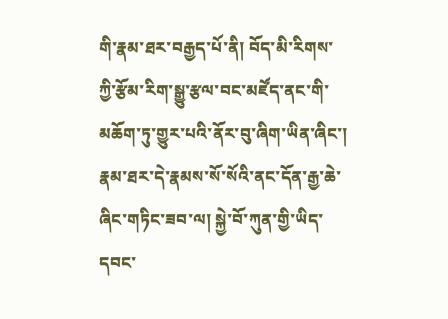གི་རྣམ་ཐར་བརྒྱད་པོ་ནི། བོད་མི་རིགས་ཀྱི་རྩོམ་རིག་སྒྱུ་རྩལ་བང་མཛོད་ནང་གི་མཆོག་ཏུ་གྱུར་པའི་ནོར་བུ་ཞིག་ཡིན་ཞིང་། རྣམ་ཐར་དེ་རྣམས་སོ་སོའི་ནང་དོན་རྒྱ་ཆེ་ཞིང་གཏིང་ཟབ་ལ། སྐྱེ་བོ་ཀུན་གྱི་ཡིད་དབང་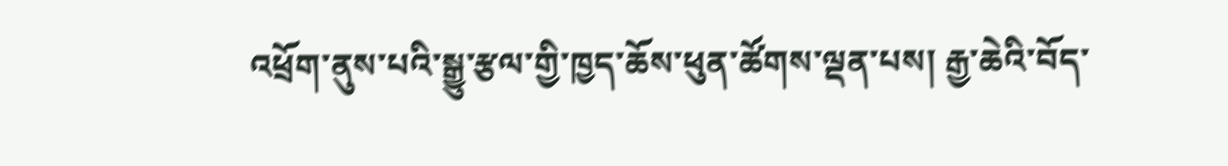འཕྲོག་ནུས་པའི་སྒྱུ་རྩལ་གྱི་ཁྱད་ཆོས་ཕུན་ཚོགས་ལྡན་པས། རྒྱ་ཆེའི་བོད་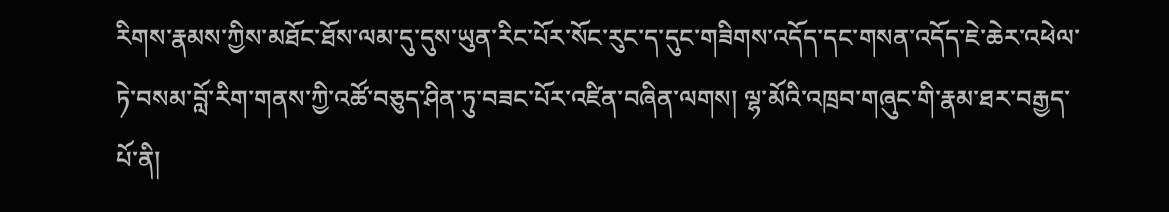རིགས་རྣམས་ཀྱིས་མཐོང་ཐོས་ལམ་དུ་དུས་ཡུན་རིང་པོར་སོང་རུང་ད་དུང་གཟིགས་འདོད་དང་གསན་འདོད་ཇེ་ཆེར་འཕེལ་ཏེ་བསམ་བློ་རིག་གནས་ཀྱི་འཚོ་བཅུད་ཤིན་ཏུ་བཟང་པོར་འཛིན་བཞིན་ལགས། ལྷ་མོའི་འཁྲབ་གཞུང་གི་རྣམ་ཐར་བརྒྱད་པོ་ནི།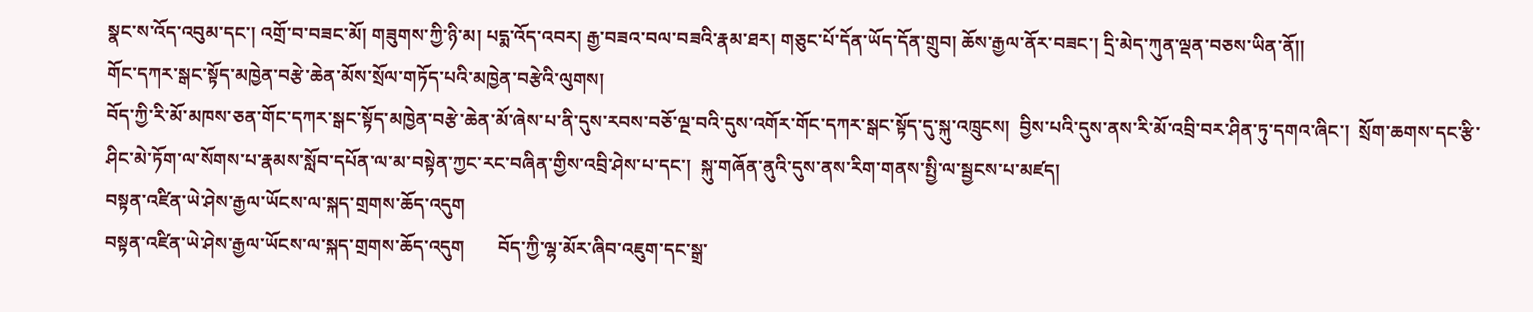སྣང་ས་འོད་འབུམ་དང་། འགྲོ་བ་བཟང་མོ། གཟུགས་ཀྱི་ཉི་མ། པདྨ་འོད་འབར། རྒྱ་བཟའ་བལ་བཟའི་རྣམ་ཐར། གཅུང་པོ་དོན་ཡོད་དོན་གྲུབ། ཆོས་རྒྱལ་ནོར་བཟང་། དྲི་མེད་ཀུན་ལྡན་བཅས་ཡིན་ནོ།།
གོང་དཀར་སྒང་སྟོད་མཁྱེན་བརྩེ་ཆེན་མོས་སྲོལ་གཏོད་པའི་མཁྱེན་བརྩེའི་ལུགས།
བོད་ཀྱི་རི་མོ་མཁས་ཅན་གོང་དཀར་སྒང་སྟོད་མཁྱེན་བརྩེ་ཆེན་མོ་ཞེས་པ་ནི་དུས་རབས་བཅོ་ལྔ་བའི་དུས་འགོར་གོང་དཀར་སྒང་སྟོད་དུ་སྐུ་འཁྲུངས།  བྱིས་པའི་དུས་ནས་རི་མོ་འབྲི་བར་ཤིན་ཏུ་དགའ་ཞིང་།  སྲོག་ཆགས་དང་རྩི་ཤིང་མེ་ཏོག་ལ་སོགས་པ་རྣམས་སློབ་དཔོན་ལ་མ་བསྟེན་ཀྱང་རང་བཞིན་གྱིས་འབྲི་ཤེས་པ་དང་།  སྐུ་གཞོན་ནུའི་དུས་ནས་རིག་གནས་སྤྱི་ལ་སྦྱངས་པ་མཛད།
བསྟན་འཛིན་ཡེ་ཤེས་རྒྱལ་ཡོངས་ལ་སྐད་གྲགས་ཆོད་འདུག
བསྟན་འཛིན་ཡེ་ཤེས་རྒྱལ་ཡོངས་ལ་སྐད་གྲགས་ཆོད་འདུག       བོད་ཀྱི་ལྷ་མོར་ཞིབ་འཇུག་དང་སྒྲ་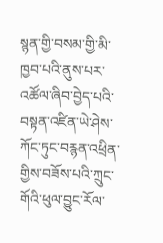སྙན་གྱི་བསམ་གྱི་མི་ཁྱབ་པའི་ནུས་པར་འཚོལ་ཞིབ་བྱེད་པའི་བསྟན་འཛིན་ཡེ་ཤེས་ཀོང་ཏུང་བརྙན་འཕྲིན་གྱིས་བཟོས་པའི་ཀྲུང་གོའི་ཕུལ་བྱུང་རོལ་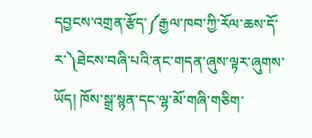དབྱངས་འགྲན་རྩོད་༼རྒྱལ་ཁབ་ཀྱི་རོལ་ཆས་དོ་ར་༽ཐེངས་བཞི་པའི་ནང་གདན་ཞུས་ལྟར་ཞུགས་ཡོད། ཁོས་སྒྲ་སྙན་དང་ལྷ་མོ་གཞི་གཅིག་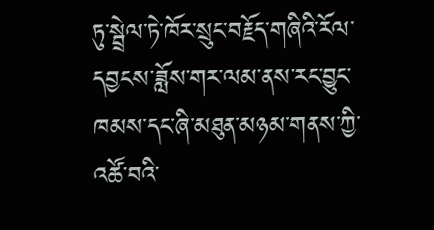ཏུ་སྦྲེལ་ཏེ་ཁོར་སྲུང་བརྗོད་གཞིའི་རོལ་དབྱངས་ཟློས་གར་ལམ་ནས་རང་བྱུང་ཁམས་དང་ཞི་མཐུན་མཉམ་གནས་ཀྱི་འཚོ་བའི་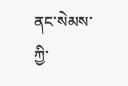ནང་སེམས་ཀྱི་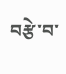བརྩེ་བ་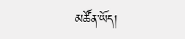མཚོན་ཡོད།